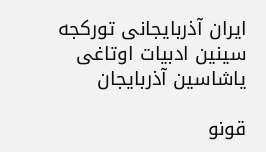ایران آذربایجانی تورکجه سینین ادبیات اوتاغی
یاشاسین آذربایجان

قونو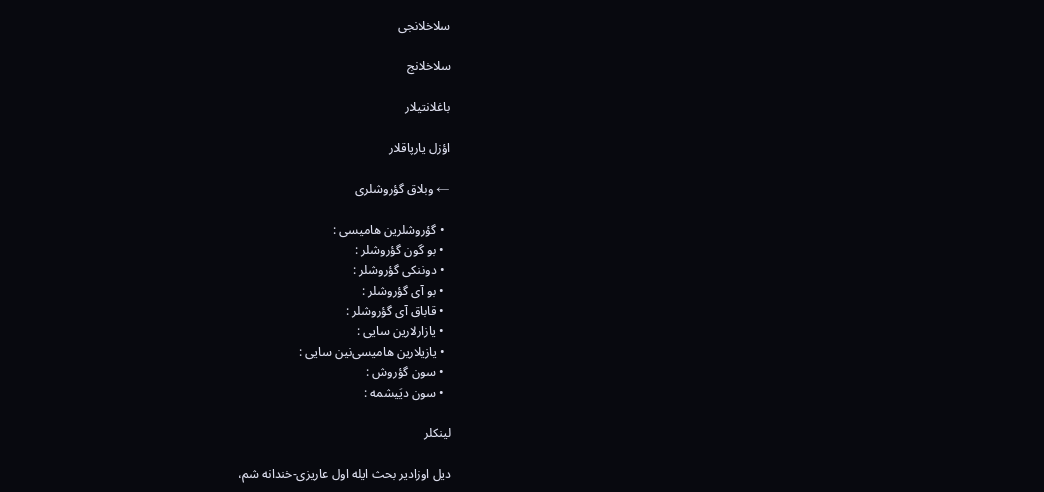سلاخلانجی

سلاخلانج

باغلانتیلار

اؤزل یارپاقلار‌

← وبلاق گؤروشلری

  • گؤروشلرین هامیسی :
  • بو گون گؤروشلر :
  • دوننکی گؤروشلر :
  • بو آی گؤروشلر :
  • قاباق آی گؤرو‌شلر :
  • یازارلارین سایی :
  • یازیلارین هامیسی‌نین سایی :
  • سون گؤروش :
  • سون دیَیشمه :

لینکلر‌

دیل اوزادیر بحث ایله اول عاریزی-خندانه شم،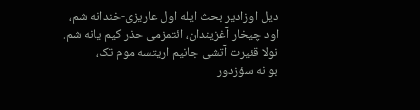دیل اوزادیر بحث ایله اول عاریزی-خندانه شم،
اود چیخار آغزیندان، ائتمزمی حذر کیم یانه شم.
نولا قئیرت آتشی جانیم اریتسه موم تک،
بو نه سؤزدور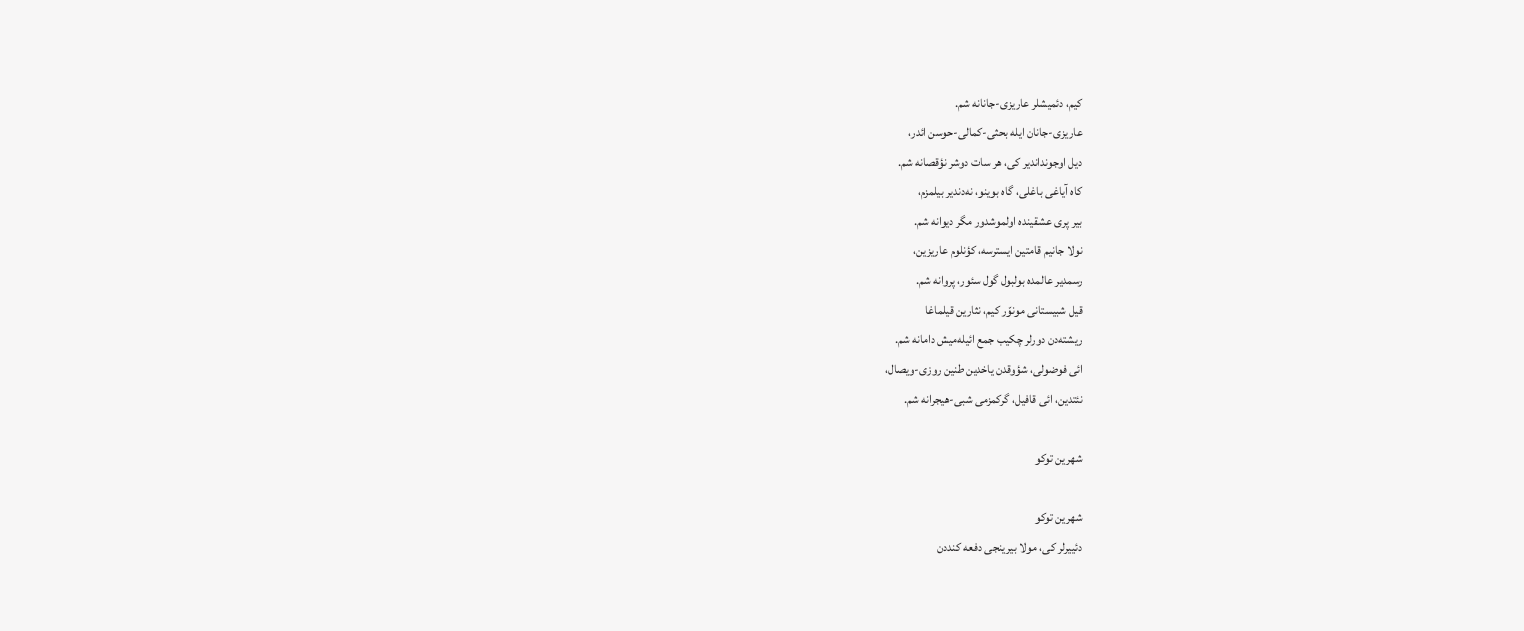کیم، دئمیشلر عاریزی-جانانه شم.
عاریزی-جانان ایله بحثی-کمالی-حوسن ائدر،
دیل اوجونداندیر کی، هر سات دوشر نؤقصانه شم.
کاه آیاغی باغلی، گاه بوینو، نه‌دندیر بیلمزم،
بیر پری عشقینده اولموشدور مگر دیوانه شم.
نولا جانیم قامتین ایسترسه، کؤنلوم عاریزین،
رسمدیر عالمده بولبول گول سئور، پروانه شم.
قیل شبیستانی مونوّر کیم، نثارین قیلماغا
ریشته‌دن دورلر چکیب جمع ائیله‌میش دامانه شم.
ائی فوضولی، شؤوقدن یاخدین طنین روزی-ویصال،
نئتدین، ائی قافیل، گرکمزمی شبی-هیجرانه شم.

شهرین توکو

شهرین توکو
دئییرلر کی، مولا بیرینجی دفعه‌‌ کنددن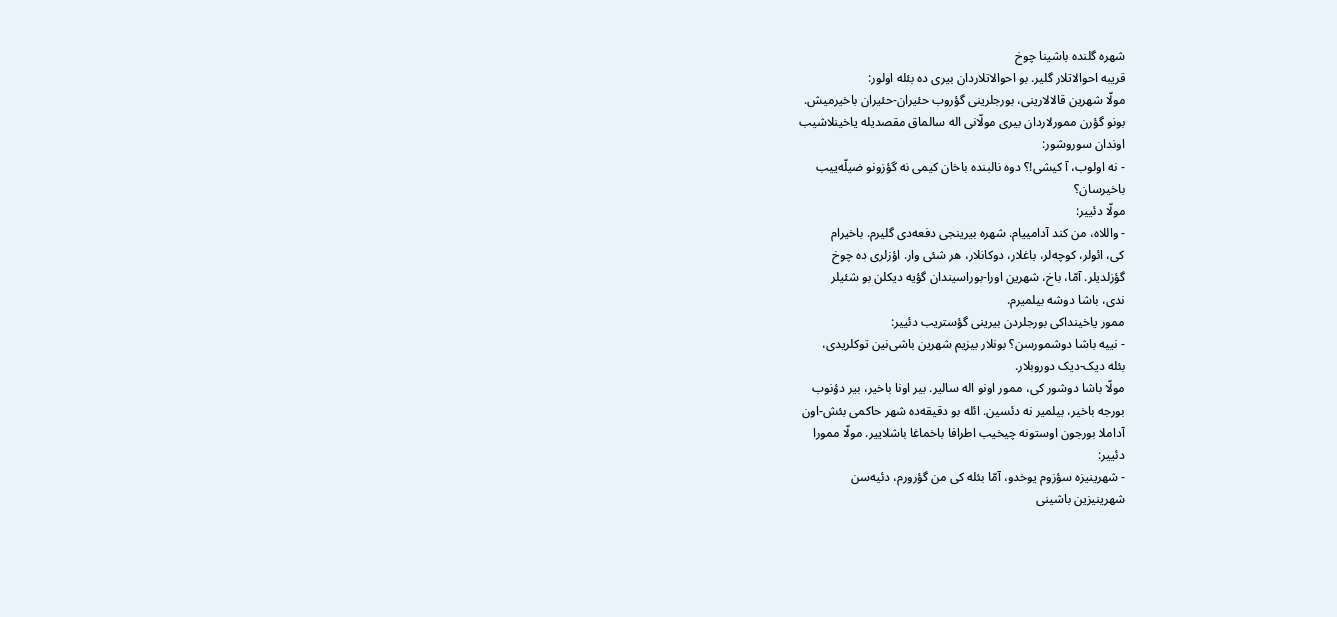شهره گلنده باشینا چوخ
قریبه احوالاتلار گلیر. بو احوالاتلاردان بیری ده بئله اولور:
مولّا شهرین قالالارینی، بورجلرینی گؤروب حئیران-حئیران باخیرمیش.
بونو گؤرن ممورلاردان بیری مولّانی اله سالماق مقصدیله یاخینلاشیب
اوندان سوروشور:
- نه اولوب، آ کیشی!؟ دوه نالبنده باخان کیمی نه گؤزونو ضیلّه‌ییب
باخیرسان؟
مولّا دئییر:
- واللاه، من کند آدامییام. شهره بیرینجی دفعه‌‌دی گلیرم. باخیرام
کی، ائولر، کوچه‌لر، باغلار، دوکانلار، هر شئی وار. اؤزلری ده چوخ
گؤزلدیلر. آمّا، باخ، شهرین اورا-بوراسیندان گؤیه دیکلن بو شئیلر
ندی، باشا دوشه بیلمیرم.
ممور یاخینداکی بورجلردن بیرینی گؤستریب دئییر:
- نییه باشا دوشمورسن؟ بونلار بیزیم شهرین باشی‌نین توکلریدی،
بئله دیک-دیک دوروبلار.
مولّا باشا دوشور کی، ممور اونو اله سالیر. بیر اونا باخیر، بیر دؤنوب
بورجه باخیر، بیلمیر نه دئسین. ائله بو دقیقه‌ده شهر حاکمی بئش-اون
آداملا بورجون اوستونه چیخیب اطرافا باخماغا باشلاییر. مولّا ممورا
دئییر:
- شهرینیزه سؤزوم یوخدو، آمّا بئله کی من گؤرورم، دئیه‌سن
شهرینیزین باشینی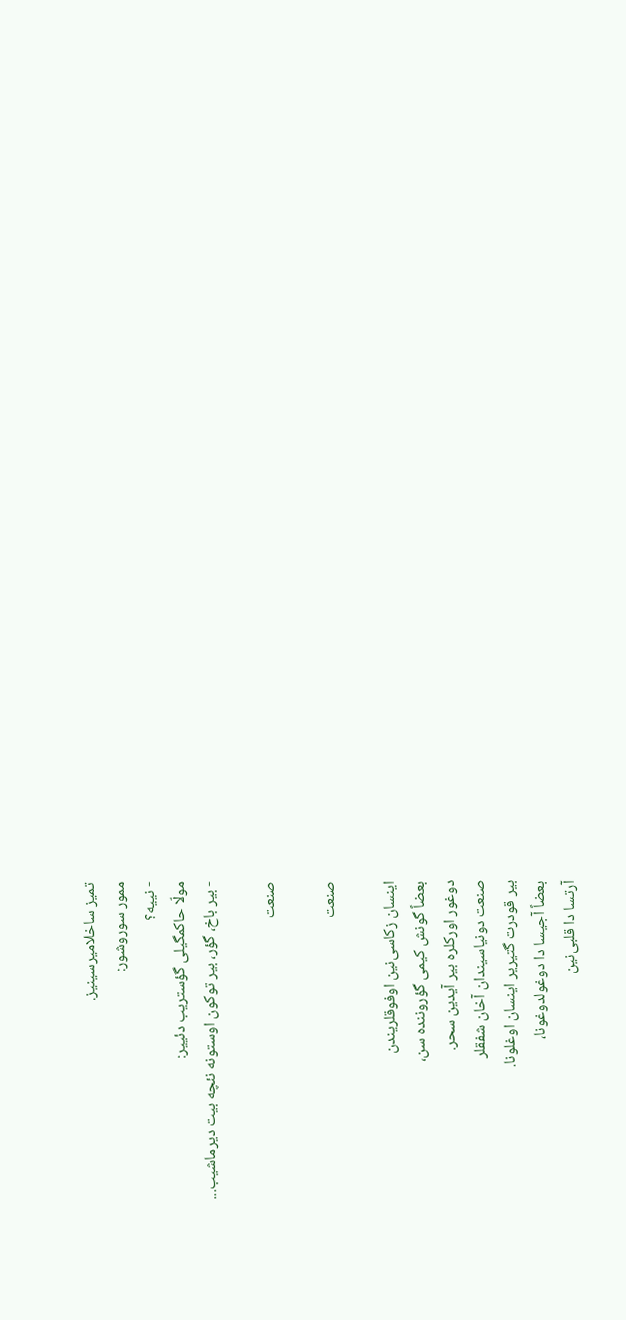تمیز ساخلامیرسینیز.
ممور سوروشور:
- نییه؟
مولّا حاکمگیلی گؤستریب دئییر:
- بیر باخ، گؤر، بیر توکون اوستونه نئچه بیت دیرماشیب...

صنعت

صنعت

اینسان زکاسی‌نین اوفوقلریندن
بعضاً گونش کیمی گؤروننده سن،
دوغور اورکلره بیر آیدین سحر.
صنعت دونیاسیندان آخان شفقلر
بیر قودرت گتیریر اینسان اوغلونا.
بعضاً آجیسا دا دوغولدوغونا،
آرتسا دا قلبی‌نین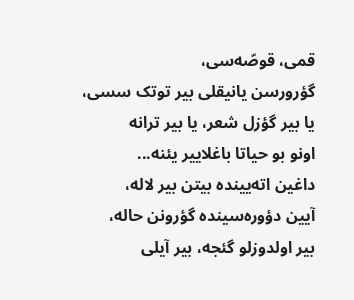قمی، قوصّه‌‌سی،
گؤرورسن یانیقلی بیر توتک سسی،
یا بیر گؤزل شعر، یا بیر ترانه‌‌‌
اونو بو حیاتا باغلاییر یئنه...
داغین اته‌یینده بیتن بیر لاله،
آیین دؤوره‌سینده گؤرونن حاله،
بیر اولدوزلو گئجه، بیر آیلی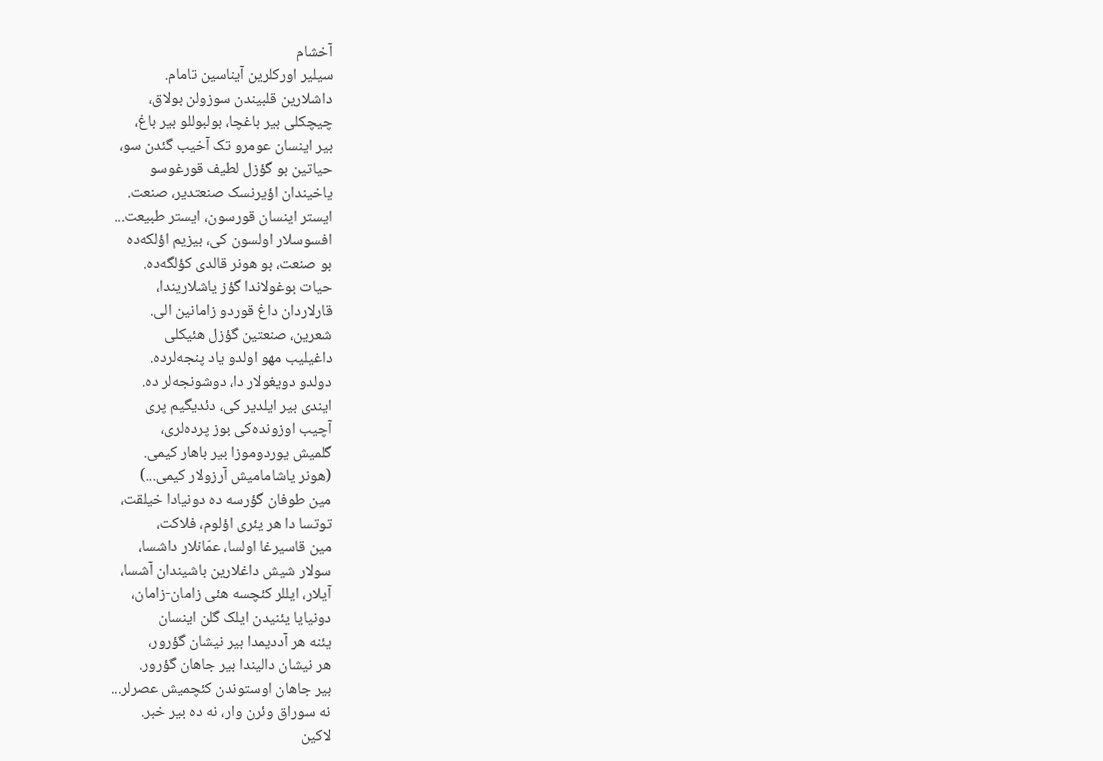آخشام
سیلیر اورکلرین آیناسین تامام.
داشلارین قلبیندن سوزولن بولاق،
چیچکلی بیر باغچا، بولبوللو بیر باغ،
بیر اینسان عومرو تک آخیب گئدن سو،
حیاتین بو گؤزل لطیف قورغوسو
یاخیندان اؤیرنسک صنعتدیر، صنعت.
ایستر اینسان قورسون، ایستر طبیعت...
افسوسلار اولسون کی، بیزیم اؤلکه‌ده
بو صنعت، بو هونر قالدی کؤلگه‌ده.
حیات بوغولاندا گؤز یاشلاریندا،
قارلاردان داغ قوردو زامانین الی.
شعرین، صنعتین گؤزل هئیکلی
داغیلیب مهو اولدو یاد پنجه‌لرده.
دولدو دویغولار دا، دوشونجه‌لر ده.
ایندی بیر ایلدیر کی، دئدیگیم پری
آچیب اوزونده‌کی بوز پرده‌لری،
گلمیش یوردوموزا بیر باهار کیمی.
(هونر یاشامامیش آرزولار کیمی...)
مین طوفان گؤرسه ده دونیادا خیلقت،
توتسا دا هر یئری اؤلوم، فلاکت،
مین قاسیرغا اولسا، عمّانلار داشسا،
سولار شیش داغلارین باشیندان آشسا،
آیلار، ایللر کئچسه هئی زامان-زامان،
دونیایا یئنیدن ایلک گلن اینسان
یئنه هر آددیمدا بیر نیشان گؤرور،
هر نیشان دالیندا بیر جاهان گؤرور.
بیر جاهان اوستوندن کئچمیش عصرلر...
نه سوراق وئرن وار، نه ده بیر خبر.
لاکین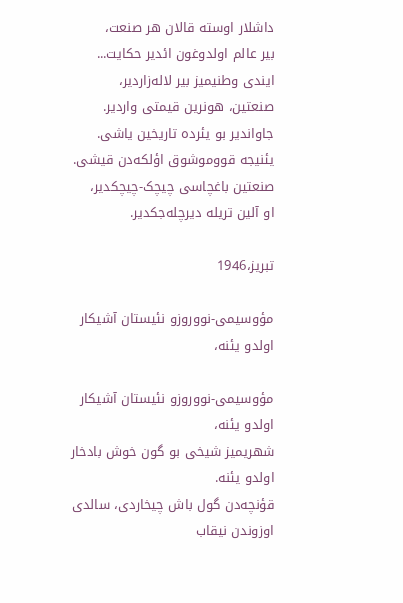داشلار اوسته قالان هر صنعت،
بیر عالم اولدوغون ائدیر حکایت...
ایندی وطنیمیز بیر لاله‌زاردیر،
صنعتین، هونرین قیمتی واردیر.
جاواندیر بو یئرده تاریخین یاشی.
یئنیجه قووموشوق اؤلکه‌دن قیشی.
صنعتین باغچاسی چیچک-چیچکدیر،
او آلین تریله دیرچله‌جکدیر.

تبریز،1946

مؤوسیمی-نووروزو نئیستان آشیکار اولدو یئنه،

مؤوسیمی-نووروزو نئیستان آشیکار اولدو یئنه،
شهریمیز شیخی بو گون خوش بادخار اولدو یئنه.
قؤنچه‌‌‌دن گول باش چیخاردی، سالدی اوزوندن نیقاب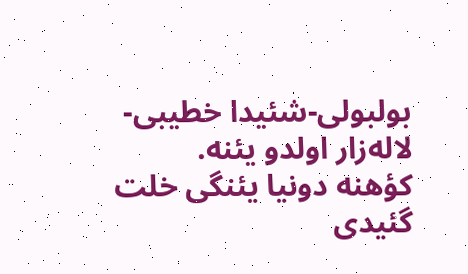بولبولی-شئیدا خطیبی-لاله‌زار اولدو یئنه.
کؤهنه دونیا یئنگی خلت گئیدی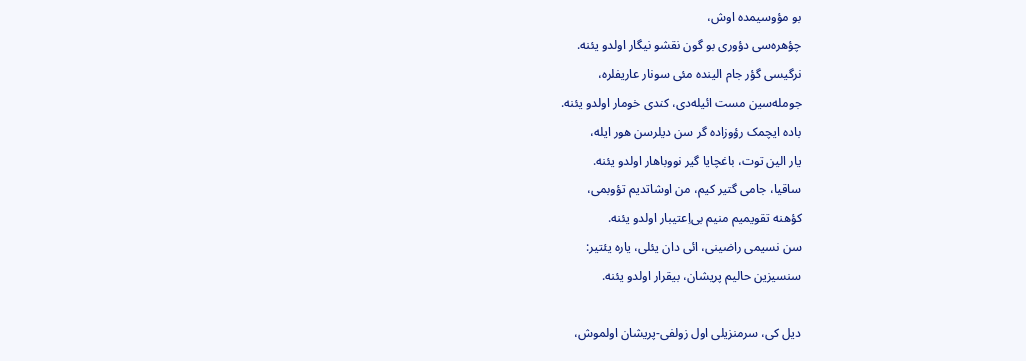بو مؤوسیمده اوش،
چؤهره‌‌‌سی دؤوری بو گون نقشو نیگار اولدو یئنه.
نرگیسی گؤر جام الینده مئی سونار عاریفلره،
جومله‌‌‌سین مست ائیله‌دی، کندی خومار اولدو یئنه.
باده ایچمک رؤوزاده گر سن دیلرسن هور ایله،
یار الین توت، باغچایا گیر نووباهار اولدو یئنه.
ساقیا، جامی گتیر کیم، من اوشاتدیم تؤوبمی،
کؤهنه تقویمیم منیم بی‌اِعتیبار اولدو یئنه.
سن نسیمی راضینی، ائی دان یئلی، یاره یئتیر:
سنسیزین حالیم پریشان، بیقرار اولدو یئنه.

دیل کی، سرمنزیلی اول زولفی-پریشان اولموش،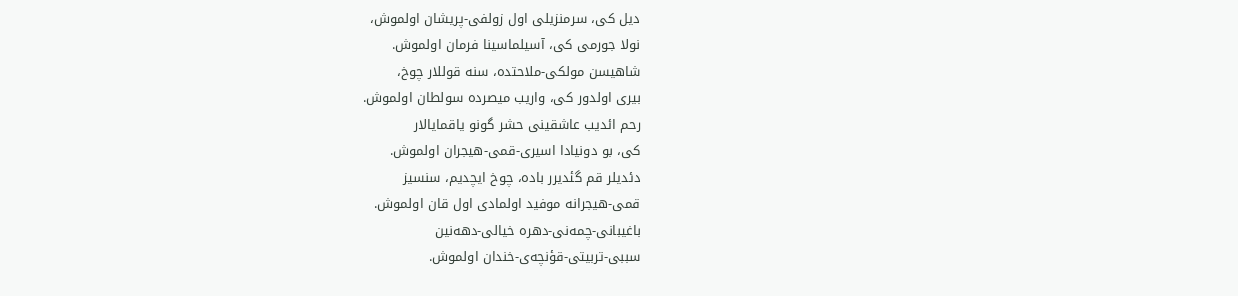دیل کی، سرمنزیلی اول زولفی-پریشان اولموش،
نولا جورمی کی، آسیلماسینا فرمان اولموش.
شاهیسن مولکی-ملاحتده، سنه قوللار چوخ،
بیری اولدور کی، واریب میصرده سولطان اولموش.
رحم ائدیب عاشقینی حشر گونو یاقمایالار
کی، بو دونیادا اسیری-قمی-هیجران اولموش.
دئدیلر قم گئدیرر باده، چوخ ایچدیم، سنسیز
قمی-هیجرانه موفید اولمادی اول قان اولموش.
باغیبانی-چمه‌نی-دهره خیالی-دهه‌نین
سببی-تربیتی-قؤنچه‌ی-خندان اولموش.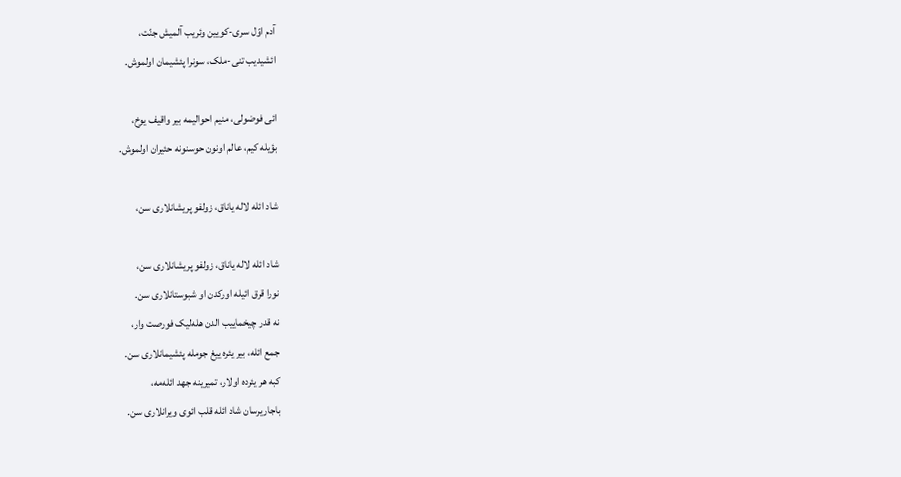آدم اوّل سری-کویین وئریب آلمیش جنّت،
ائشیدیب تنی-ملک، سونرا پئشیمان اولموش.

ائی فوضولی، منیم احوالیمه بیر واقیف یوخ،
بؤیله کیم، عالم اونون حوسنونه حئیران اولموش.

شاد ائله لاله یاناق، زولفو پریشانلاری سن،

شاد ائله لاله یاناق، زولفو پریشانلاری سن،
نورا قرق ائیله اورکدن او شبوستانلاری سن.
نه قدر چیخماییب الدن هله‌لیک فورصت وار،
جمع ائله، بیر یئره ییغ جومله‌‌‌ پئشیمانلاری سن.
کبه هر یئرده اولار، تمیرینه جهد ائله‌مه،
باجاریرسان شاد ائله قلب ائوی ویرانلاری سن.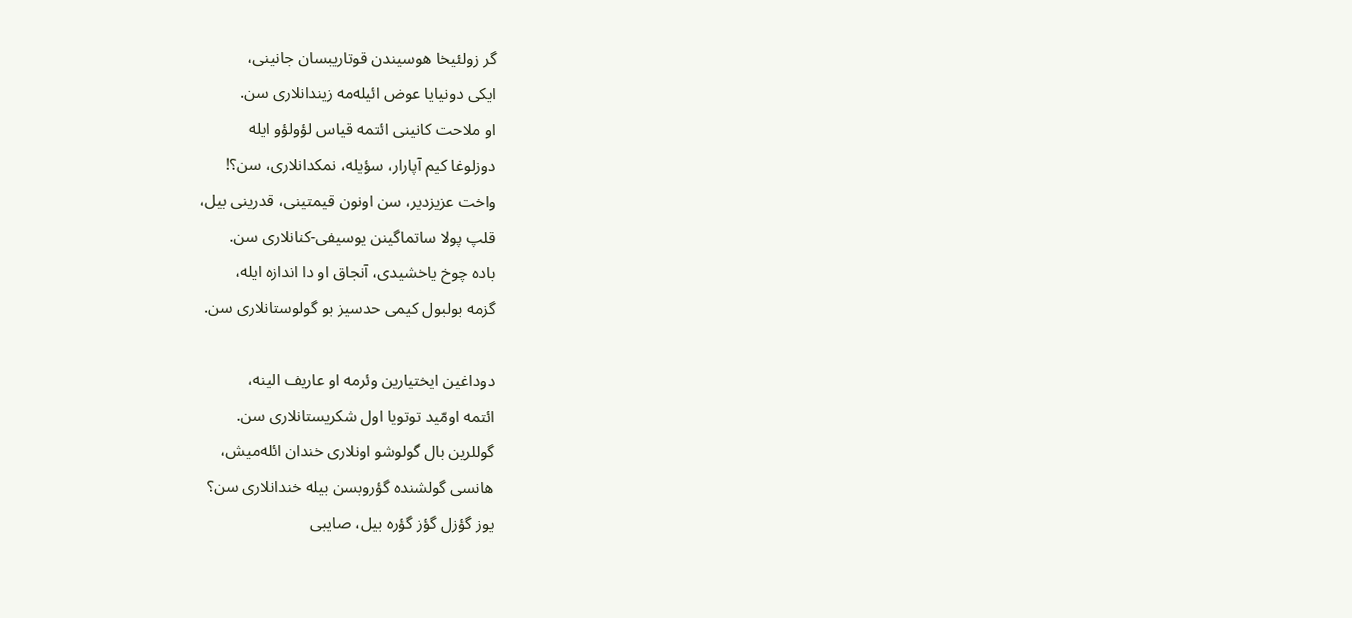گر زولئیخا هوسیندن قوتاریبسان جانینی،
ایکی دونیایا عوض ائیله‌مه زیندانلاری سن.
او ملاحت کانینی ائتمه قیاس لؤولؤو ایله
دوزلوغا کیم آپارار، سؤیله، نمکدانلاری، سن؟!
واخت عزیزدیر، سن اونون قیمتینی، قدرینی بیل،
قلپ پولا ساتماگینن یوسیفی-کنانلاری سن.
باده چوخ یاخشیدی، آنجاق او دا اندازه ایله،
گزمه بولبول کیمی حدسیز بو گولوستانلاری سن.

دوداغین ایختیارین وئرمه او عاریف الینه،
ائتمه اومّید توتویا اول شکریستانلاری سن.
گوللرین بال گولوشو اونلاری خندان ائله‌میش،
هانسی گولشنده گؤروبسن بیله خندانلاری سن؟
یوز گؤزل گؤز گؤره بیل، صایبی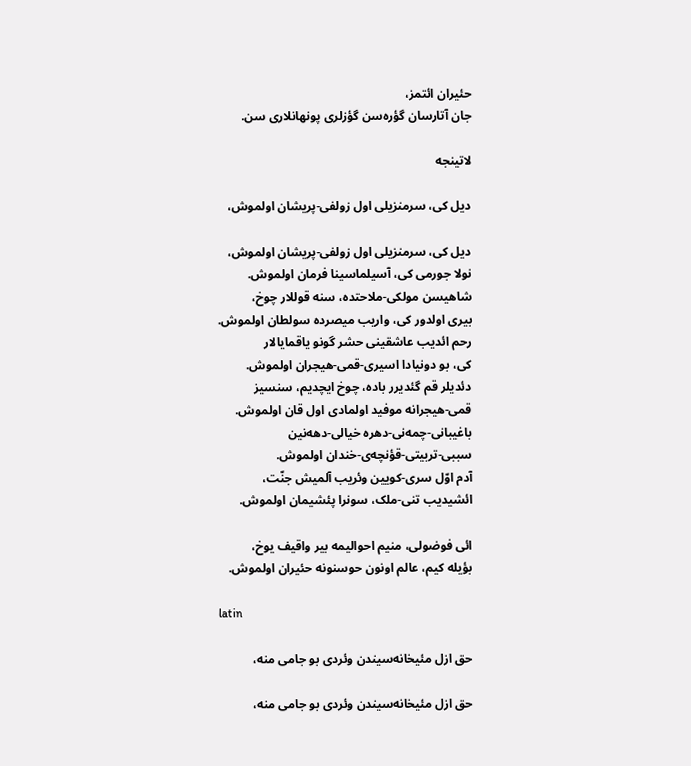حئیران ائتمز،
جان آتارسان گؤره‌سن گؤزلری پونهانلاری سن.

لاتینجه

دیل کی، سرمنزیلی اول زولفی-پریشان اولموش،

دیل کی، سرمنزیلی اول زولفی-پریشان اولموش،
نولا جورمی کی، آسیلماسینا فرمان اولموش.
شاهیسن مولکی-ملاحتده، سنه قوللار چوخ،
بیری اولدور کی، واریب میصرده سولطان اولموش.
رحم ائدیب عاشقینی حشر گونو یاقمایالار
کی، بو دونیادا اسیری-قمی-هیجران اولموش.
دئدیلر قم گئدیرر باده، چوخ ایچدیم، سنسیز
قمی-هیجرانه موفید اولمادی اول قان اولموش.
باغیبانی-چمه‌نی-دهره خیالی-دهه‌نین
سببی-تربیتی-قؤنچه‌ی-خندان اولموش.
آدم اوّل سری-کویین وئریب آلمیش جنّت،
ائشیدیب تنی-ملک، سونرا پئشیمان اولموش.

ائی فوضولی، منیم احوالیمه بیر واقیف یوخ،
بؤیله کیم، عالم اونون حوسنونه حئیران اولموش.

latin

حق ازل مئیخانه‌سیندن وئردی بو جامی منه،

حق ازل مئیخانه‌سیندن وئردی بو جامی منه،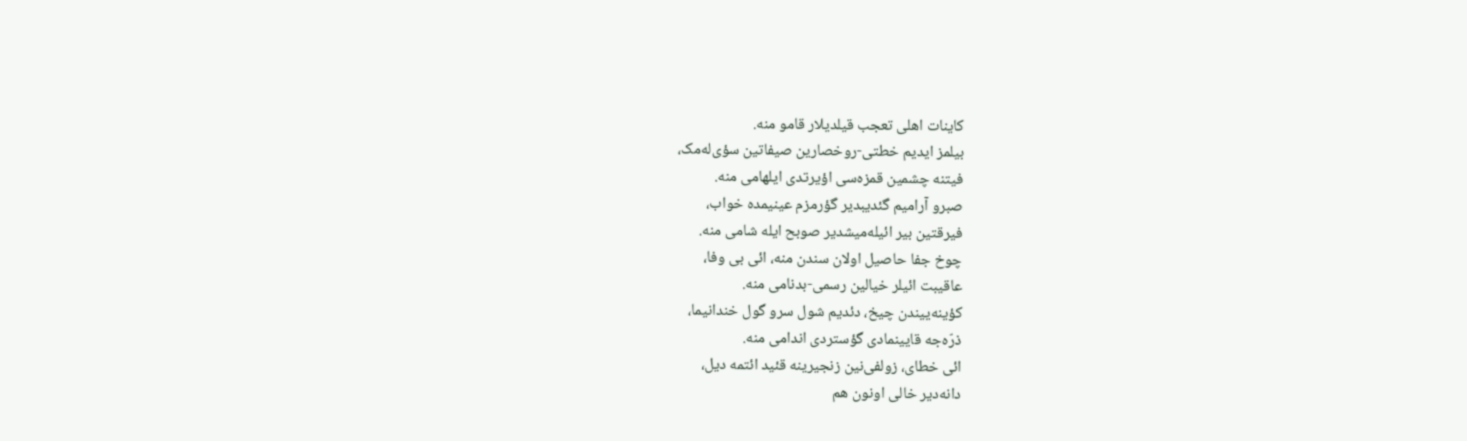کاینات اهلی تعجب قیلدیلار قامو منه.
بیلمز ایدیم خطتی-روخصارین صیفاتین سؤی‌له‌مک،
فیتنه چشمین قمزه‌سی اؤیرتدی ایلهامی منه.
صبرو آرامیم گئدیبدیر گؤرمزم عینیمده خواب،
فیرقتین بیر ائیله‌میشدیر صوبح ایله شامی منه.
چوخ جفا حاصیل اولان سندن منه، ائی بی وفا،
عاقیبت ائیلر خیالین رسمی-بدنامی منه.
کؤینه‌ییندن چیخ، دئدیم شول سرو گول خندانیما،
ذرّه‌‌‌جه قایینمادی گؤستردی اندامی منه.
ائی خطای، زولفی‌نین زنجیرینه قئید ائتمه دیل،
دانه‌دیر خالی اونون هم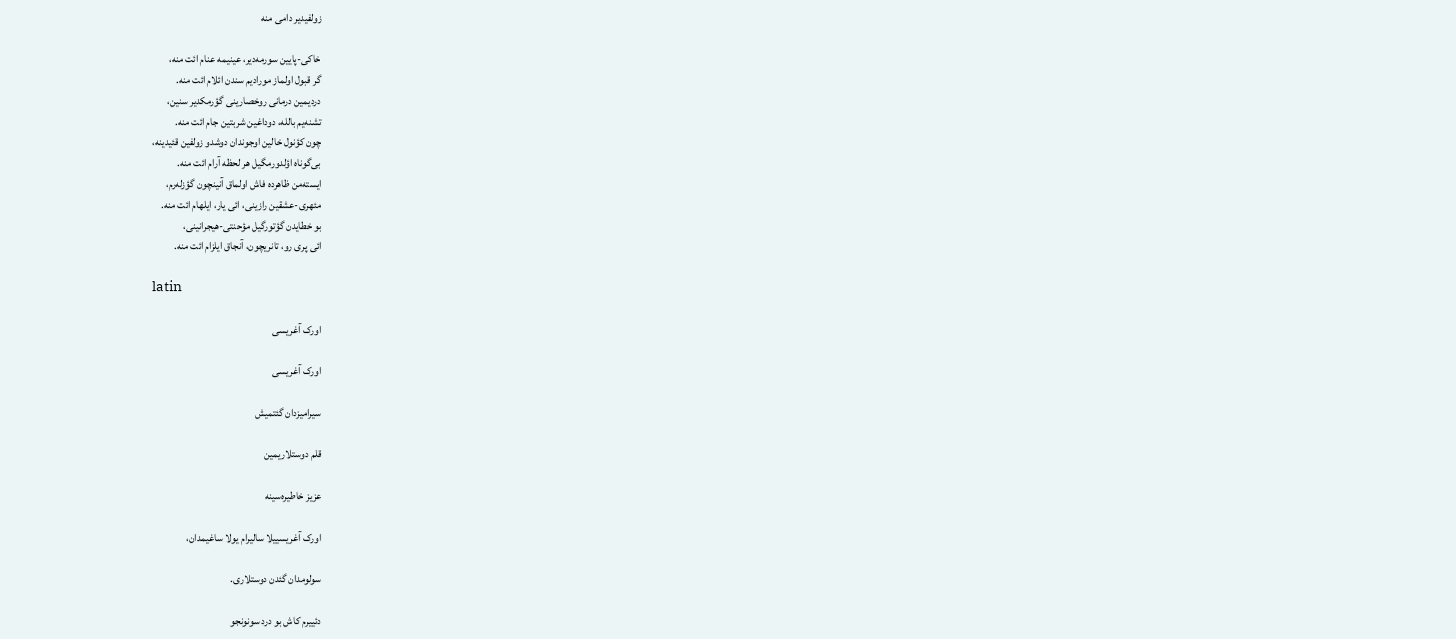زولفیدیر دامی منه

خاکی-پایین سورمه‌دیر، عینیمه عنام ائت منه،
گر قبول اولماز مورادیم سندن ائلام ائت منه.
دردیمین درمانی روخصارینی گؤرمکدیر سنین،
تشنه‌یم بالله، دوداغین شربتین جام ائت منه.
چون کؤنول خالین اوجوندان دوشدو زولفین قئیدینه،
بی‌گوناه اؤلدورمگیل هر لحظه‌‌‌ آرام ائت منه.
ایسته‌من ظاهرده فاش اولماق آنینچون گؤزله‌رم،
مئهری-عشقین رازینی، ائی یار، ایلهام ائت منه.
بو خطایدن گؤتورگیل مؤحنتی-هیجرانینی،
ائی پری رو، تانریچون، آنجاق ایلزام ائت منه.

latin

اورک آغریسی

اورک آغریسی

سیرامیزدان گئتمیش

قلم دوستلاریمین

عزیز خاطیره‌سینه

اورک آغریسییلا سالیرام یولا ساغیمدان،

سولومدان گئدن دوستلاری.

دئییرم کاش بو درد سونونجو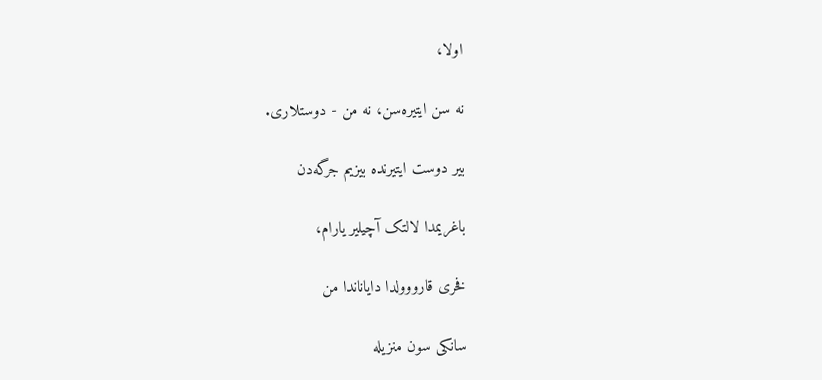اولا،

نه سن ایتیره‌سن، نه من - دوستلاری.

بیر دوست ایتیرنده بیزیم جرگه‌دن

باغریمدا لالتک آچیلیر یارام،

فخری قارووولدا دایاناندا من

سانکی سون منزیله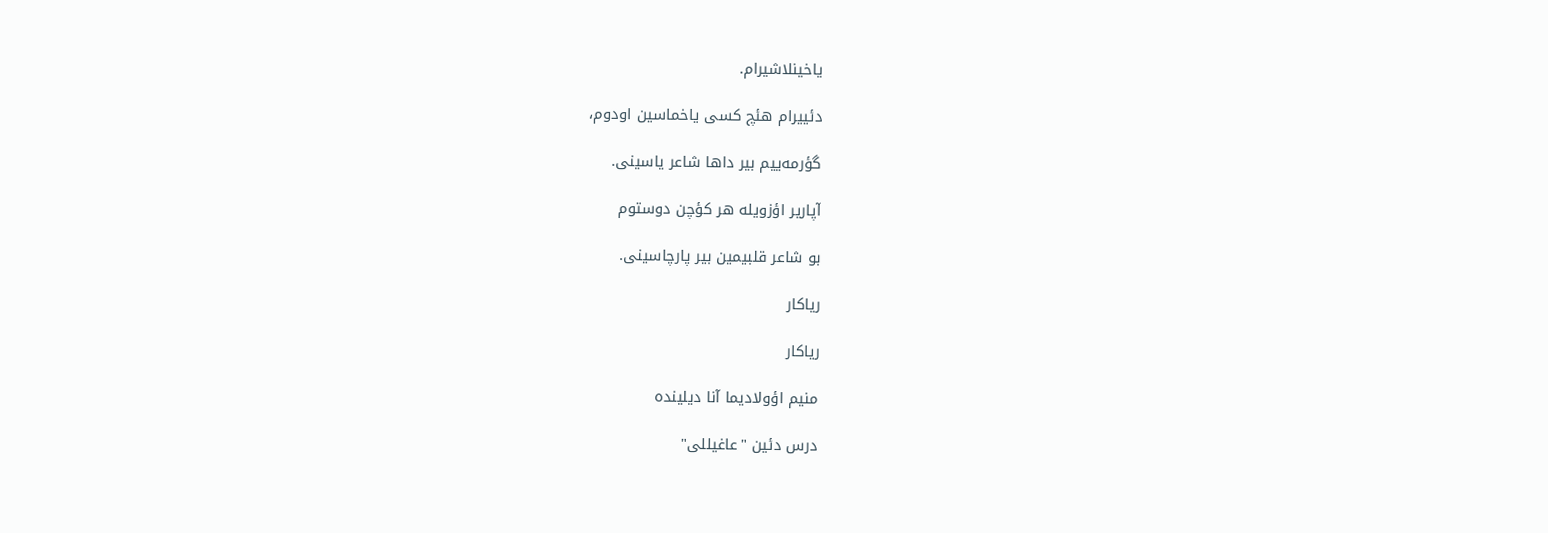یاخینلاشیرام.

دئییرام هئچ کسی یاخماسین اودوم،

گؤرمه‌ییم بیر داها شاعر یاسینی.

آپاریر اؤزویله هر کؤچن دوستوم

بو شاعر قلبیمین بیر پارچاسینی.

ریاکار

ریاکار

منیم اؤولادیما آنا دیلینده

درس دئین "عاغیللی"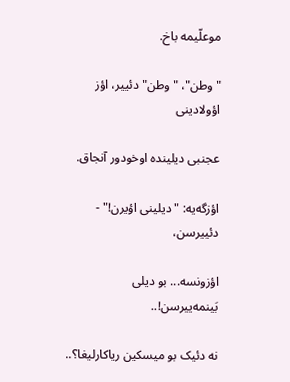موعلّیمه باخ.

"وطن"، "وطن" دئییر، اؤز اؤولادینی

عجنبی دیلینده اوخودور آنجاق.

اؤزگه‌یه: "دیلینی اؤیرن!" - دئییرسن،

اؤزونسه... بو دیلی بَینمه‌ییرسن!..

نه دئیک بو میسکین ریاکارلیغا؟..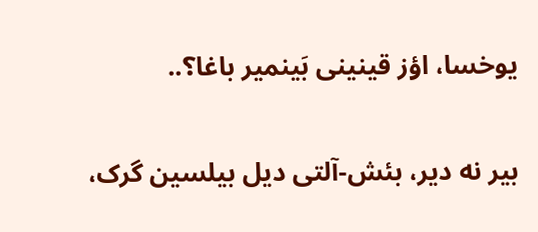یوخسا، اؤز قینینی بَینمیر باغا؟..

بیر نه دیر، بئش-آلتی دیل بیلسین گرک،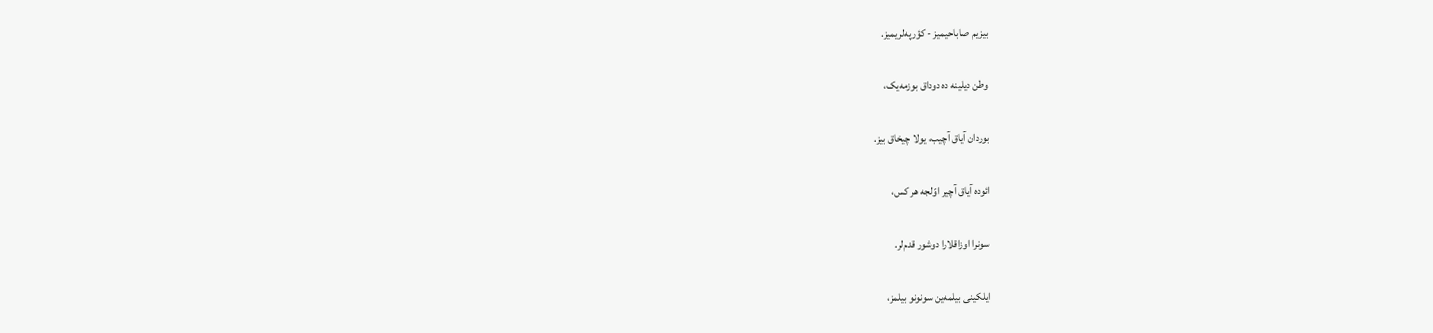بیزیم صاباحیمیز - کؤرپه‌لریمیز.

وطن دیلینه ده دوداق بوزمه‌یک،

بوردان آیاق آچیب، یولا چیخاق بیز.

ائوده آیاق آچیر اوّلجه هر کس،

سونرا اوزاقلارا دوشور قدم‌لر.

ایلکینی بیلمه‌ین سونونو بیلمز،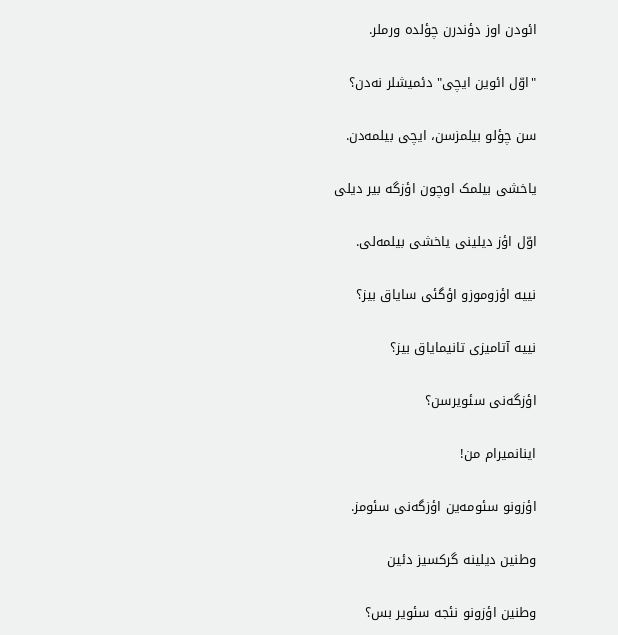ائودن اوز دؤندرن چؤلده ورملر.

"اوّل ائوین ایچی" دئمیشلر نه‌دن؟

سن چؤلو بیلمزسن، ایچی بیلمه‌دن.

یاخشی بیلمک اوچون اؤزگه بیر دیلی

اوّل اؤز دیلینی یاخشی بیلمه‌لی.

نییه اؤزوموزو اؤگئی سایاق بیز؟

نییه آتامیزی تانیمایاق بیز؟

اؤزگه‌نی سئویرسن؟

اینانمیرام من!

اؤزونو سئومه‌ین اؤزگه‌نی سئومز.

وطنین دیلینه گرکسیز دئین

وطنین اؤزونو نئجه سئویر بس؟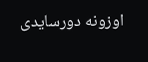اوزونه دورسایدی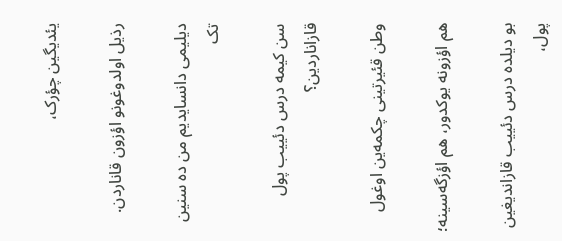یئدیگین چؤرک،

رذیل اولدوغونو اؤزون قاناردن.

دیلیمی دانسایدیم من ده سنین تک

سن کیمه درس دئییب پول قازاناردین؟

وطن قئیرتینی چکمه‌ین اوغول

هم اؤزونه یوکدور، هم اؤزگه‌سینه؛

بو دیلده درس دئییب قازاندیغین پول،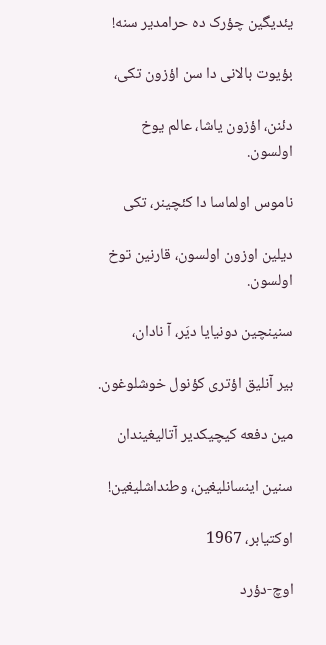یئدیگین چؤرک ده حرامدیر سنه!

بؤیوت بالانی دا سن اؤزون تکی،

دئنن، اؤزون یاشا، عالم یوخ اولسون.

ناموس اولماسا دا کئچینر، تکی

دیلین اوزون اولسون، قارنین توخ اولسون.

سنینچین دونیایا دیَر، آ نادان،

بیر آنلیق اؤتری کؤنول خوشلوغون.

مین دفعه‌‌ کیچیکدیر آتالیغیندان

سنین اینسانلیغین، وطنداشلیغین!

اوکتیابر، 1967

اوچ-دؤرد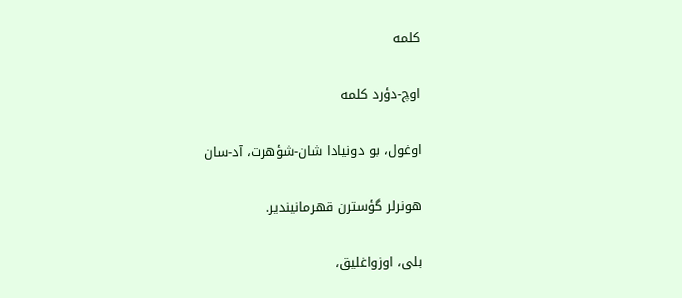کلمه

اوچ-دؤرد کلمه

اوغول، بو دونیادا شان-شؤهرت، آد-سان

هونرلر گؤسترن قهرمانیندیر.

بلی، اوزواغلیق،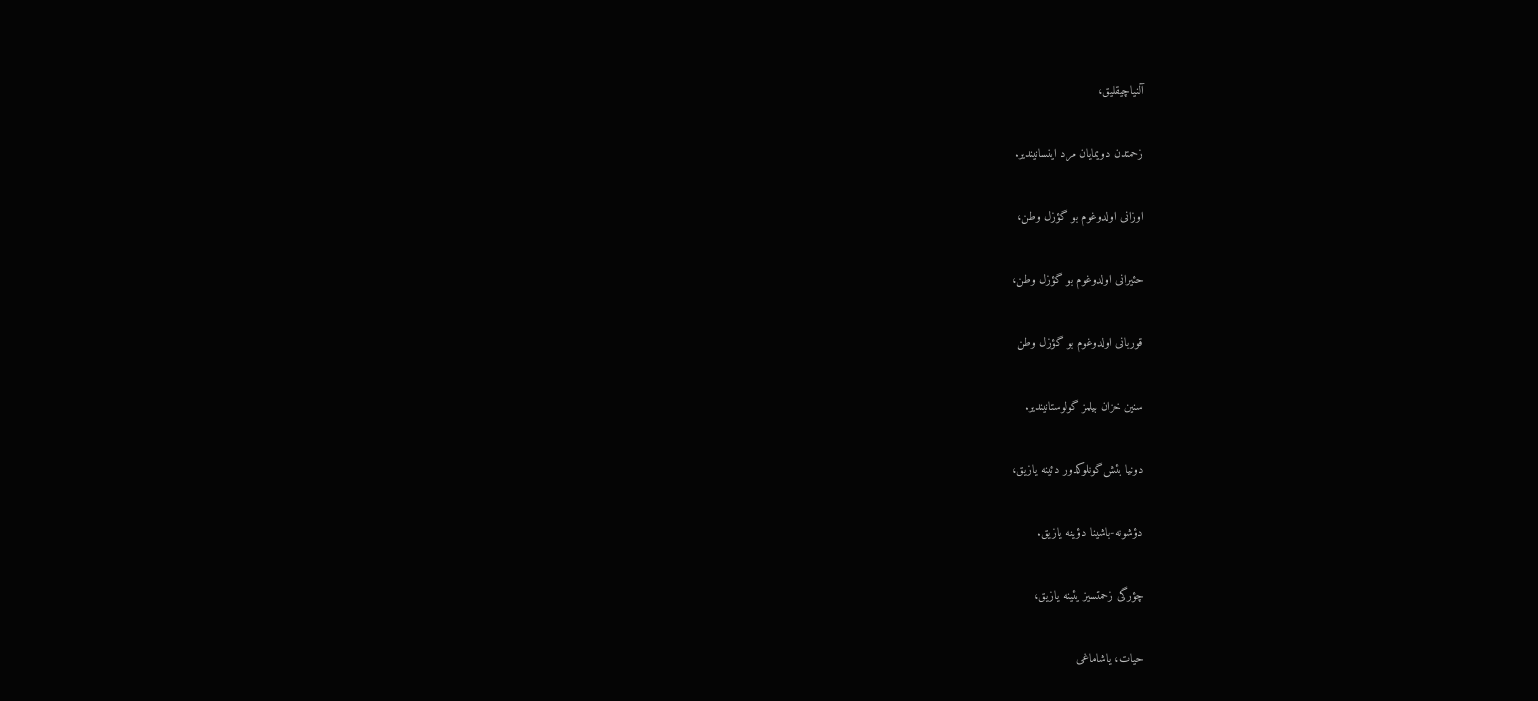آلنیاچیقلیق،

زحمتدن دویمایان مرد اینسانیندیر.

اوزانی اولدوغوم بو گؤزل وطن،

حئیرانی اولدوغوم بو گؤزل وطن،

قوربانی اولدوغوم بو گؤزل وطن

سنین خزان بیلمز گولوستانیندیر.

دونیا بئش‌گونلوکدور دئینه یازیق،

دؤشونه-باشینا دؤینه یازیق.

چؤرگی زحمتسیز یئینه یازیق،

حیات، یاشاماغی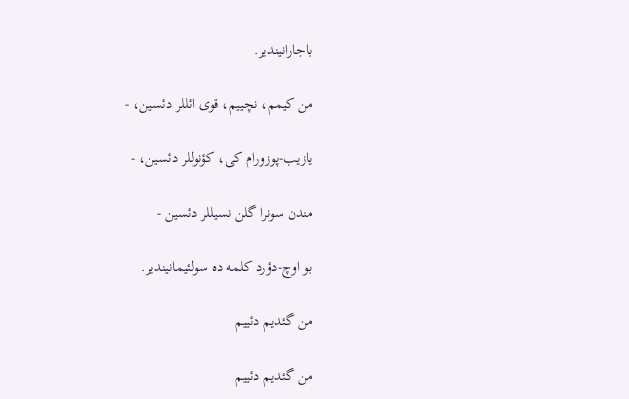باجارانیندیر.

من کیمم، نچییم، قوی ائللر دئسین، -

یازیب-پوزورام کی، کؤنوللر دئسین، -

مندن سونرا گلن نسیللر دئسین -

بو اوچ-دؤرد کلمه ده سولئیمانیندیر.

من گئدیم دئییم

من گئدیم دئییم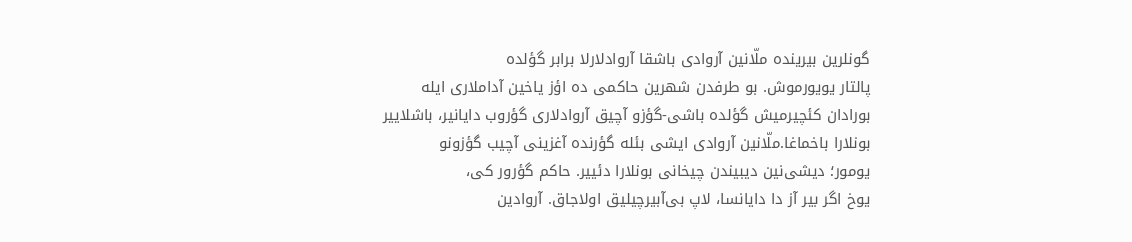گونلرین بیرینده ملّانین آروادی باشقا آروادلارلا برابر گؤلده
پالتار یویورموش. بو طرفدن شهرین حاکمی ده اؤز یاخین آداملاری ایله
بورادان کئچیرمیش گؤلده باشی-گؤزو آچیق آروادلاری گؤروب دایانیر، باشلاییر
بونلارا باخماغا.ملّانین آروادی ایشی بئله گؤرنده آغزینی آچیب گؤزونو
یومور؛ دیشی‌نین دیبیندن چیخانی بونلارا دئییر. حاکم گؤرور کی،
یوخ اگر بیر آز دا دایانسا، لاپ بی‌آبیرچیلیق اولاجاق. آروادین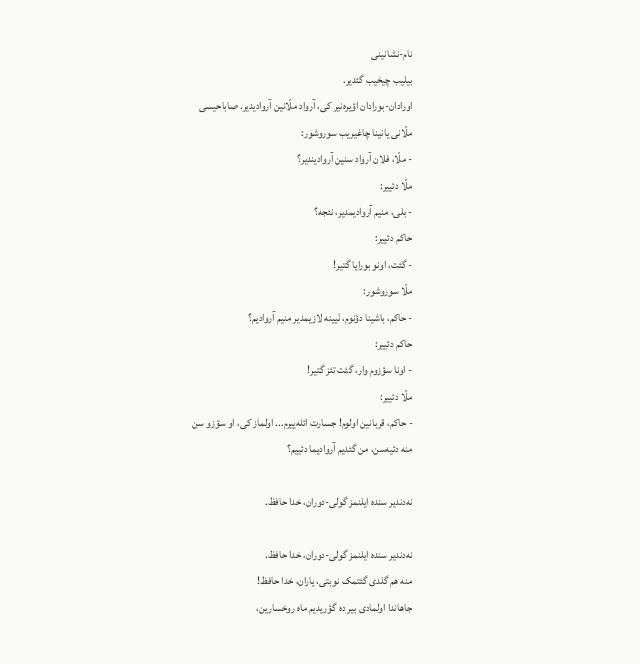نام-نشانینی
بیلیب چیخیب گئدیر.
اورادان-بورادان اؤیره‌نیر کی، آرواد ملّانین آروادیدیر. صاباحیسی
ملّانی یانینا چاغیریب سوروشور:
- ملّا، فلان آرواد سنین آروادیندیر؟
ملّا دئییر:
- بلی، منیم آروادیمدیر، نئجه؟
حاکم دئییر:
- گئت، اونو بورایا گتیر!
ملّا سوروشور:
- حاکم، باشینا دؤنوم، نَیینه لازیمدیر منیم آروادیم؟
حاکم دئییر:
- اونا سؤزوم وار، گئت تئز گتیر!
ملّا دئییر:
- حاکم، قربانین اولوم! جسارت ائله‌ییرم... اولماز کی، او سؤزو سن
منه دئیه‌سن، من گئدیم آروادیما دئییم؟

نه‌دندیر سنده ایلنمز گولی-دوران، خدا حافظ.

نه‌دندیر سنده ایلنمز گولی-دوران، خدا حافظ.
منه هم گلدی گئتمک نوبتی، یاران، خدا حافظ!
جاهاندا اولمادی بیر ده گؤریدیم ماه روخسارین،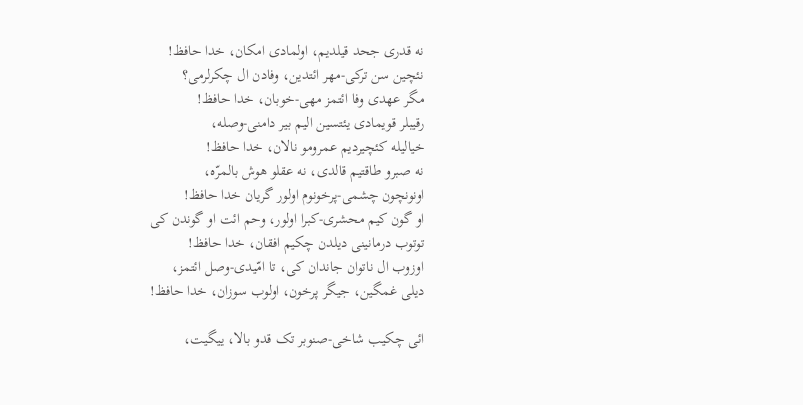نه قدری جحد قیلدیم، اولمادی امکان، خدا حافظ!
نئچین سن ترکی-مهر ائتدین، وفادن ال چکرلرمی؟
مگر عهدی وفا ائتمز مهی-خوبان، خدا حافظ!
رقیبلر قویمادی یئتسین الیم بیر دامنی-وصله،
خیالیله کئچیردیم عمرومو نالان، خدا حافظ!
نه صبرو طاقتیم قالدی، نه عقلو هوش بالمرّه‌،
اونونچون چشمی-پرخونوم اولور گریان خدا حافظ!
او گون کیم محشری-کبرا اولور، وحم ائت او گوندن کی
توتوب درمانینی دیلدن چکیم افقان، خدا حافظ!
اوزوب ال ناتوان جاندان کی، تا امّیدی-وصل ائتمز،
دیلی غمگین، جیگر پرخون، اولوب سوزان، خدا حافظ!

ائی چکیب شاخی-صنوبر تک قدو بالا، ییگیت،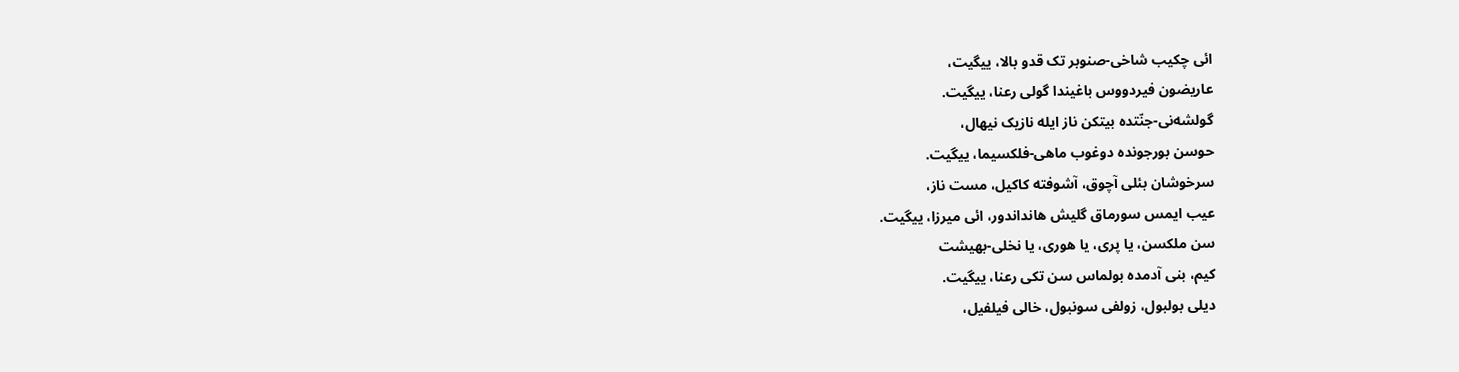ائی چکیب شاخی-صنوبر تک قدو بالا، ییگیت،
عاریضون فیردووس باغیندا گولی رعنا، ییگیت.
گولشه‌نی-جنّتده بیتکن ناز ایله نازیک نیهال،
حوسن بورجونده دوغوب ماهی-فلکسیما، ییگیت.
سرخوشان بئلی آچوق، آشوفته کاکیل، مست ناز،
عیب ایمس سورماق گلیش هانداندور، ائی میرزا، ییگیت.
سن ملکسن، یا پری، یا هوری، یا نخلی-بهیشت
کیم، بنی آدمده بولماس سن تکی رعنا، ییگیت.
دیلی بولبول، زولفی سونبول، خالی فیلفیل،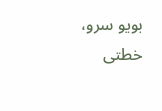بویو سرو،
خطتی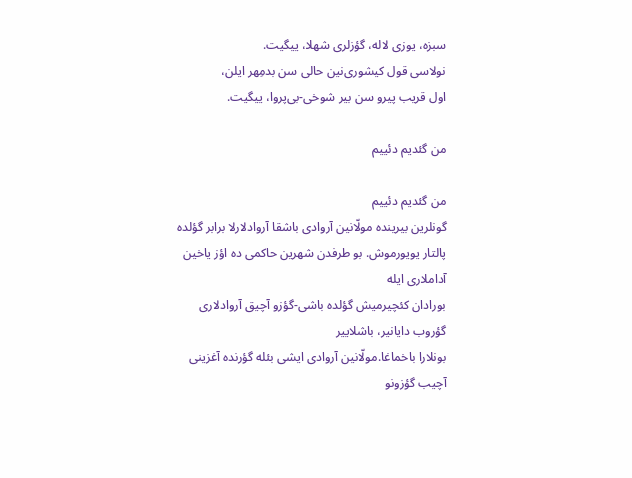سبزه، یوزی لاله، گؤزلری شهلا، ییگیت.
نولاسی قول کیشوری‌نین حالی سن بدمِهر ایلن،
اول قریب پیرو سن بیر شوخی-بی‌پروا، ییگیت.

من گئدیم دئییم

من گئدیم دئییم
گونلرین بیرینده مولّانین آروادی باشقا آروادلارلا برابر گؤلده
پالتار یویورموش. بو طرفدن شهرین حاکمی ده اؤز یاخین آداملاری ایله
بورادان کئچیرمیش گؤلده باشی-گؤزو آچیق آروادلاری گؤروب دایانیر، باشلاییر
بونلارا باخماغا.مولّانین آروادی ایشی بئله گؤرنده آغزینی آچیب گؤزونو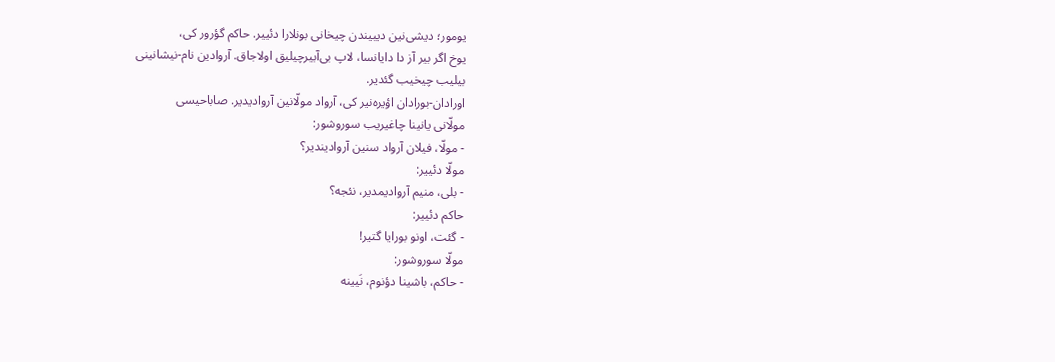یومور؛ دیشی‌نین دیبیندن چیخانی بونلارا دئییر. حاکم گؤرور کی،
یوخ اگر بیر آز دا دایانسا، لاپ بی‌آبیرچیلیق اولاجاق. آروادین نام-نیشانینی
بیلیب چیخیب گئدیر.
اورادان-بورادان اؤیره‌نیر کی، آرواد مولّانین آروادیدیر. صاباحیسی
مولّانی یانینا چاغیریب سوروشور:
- مولّا، فیلان آرواد سنین آروادیندیر؟
مولّا دئییر:
- بلی، منیم آروادیمدیر، نئجه؟
حاکم دئییر:
- گئت، اونو بورایا گتیر!
مولّا سوروشور:
- حاکم، باشینا دؤنوم، نَیینه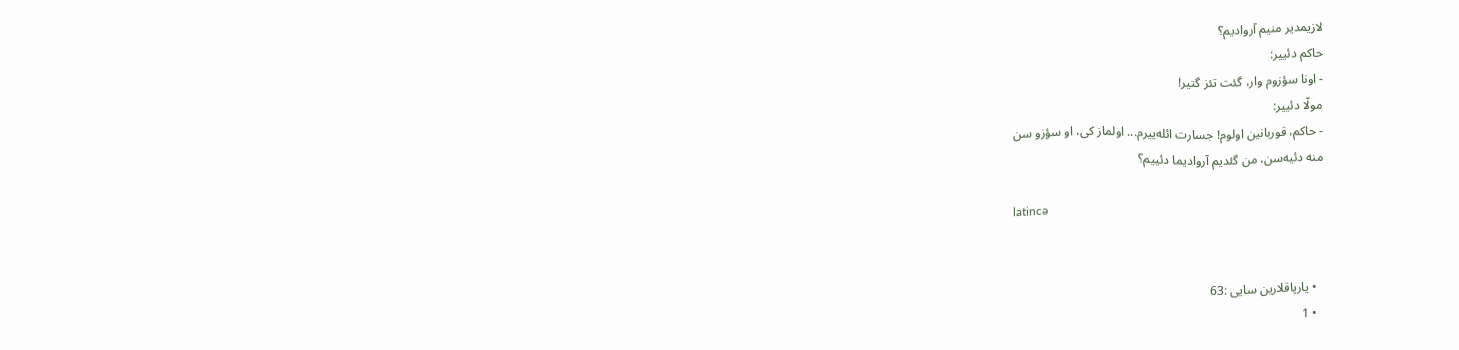لازیمدیر منیم آروادیم؟
حاکم دئییر:
- اونا سؤزوم وار، گئت تئز گتیر!
مولّا دئییر:
- حاکم، قوربانین اولوم! جسارت ائله‌ییرم... اولماز کی، او سؤزو سن
منه دئیه‌سن، من گئدیم آروادیما دئییم؟

latincə


  • یارپاقلارین سایی :63
  • 1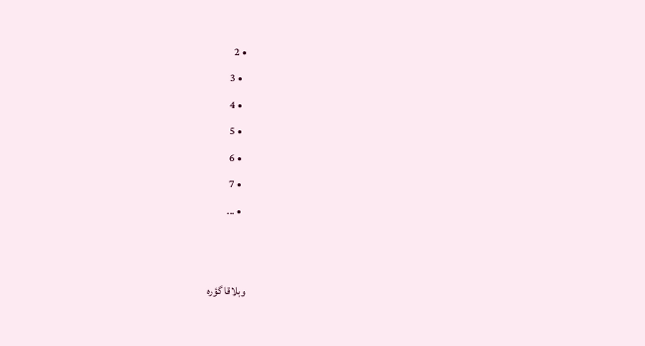• 2
  • 3
  • 4
  • 5
  • 6
  • 7
  • ...


وبلاقا گؤره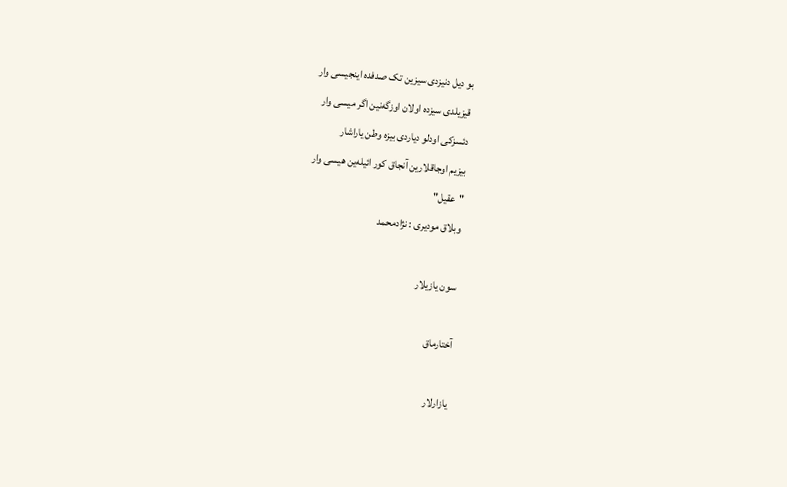بو دیل دنیزدی سیزین تک صدفده اینجیسی وار
قیزیلدی سیزده اولان اوزگه‌نین اگر میسی وار
دئسزکی اودلو دیاردی بیزه وطن یاراشار
بیزیم اوجاقلارین آنجاق کور ائیله‌ین هیسی وار
"عقیل"
وبلاق مودیری : نژادمحمد

سون یازیلار

آختارماق

یازارلار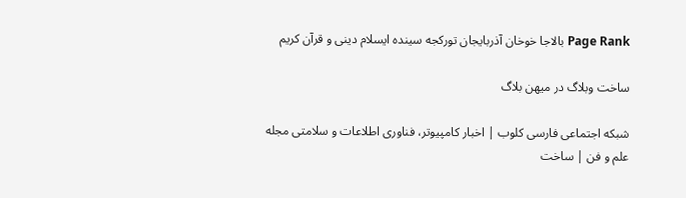Page Rank بالاجا خوخان آذربایجان تورکجه سینده ایسلام دینی و قرآن کریم

ساخت وبلاگ در میهن بلاگ

شبکه اجتماعی فارسی کلوب | اخبار کامپیوتر، فناوری اطلاعات و سلامتی مجله علم و فن | ساخت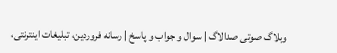وبلاگ صوتی صدالاگ | سوال و جواب و پاسخ | رسانه فروردین، تبلیغات اینترنتی،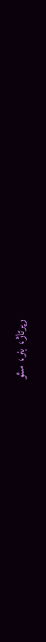رپرتاژ، بنر، سئو